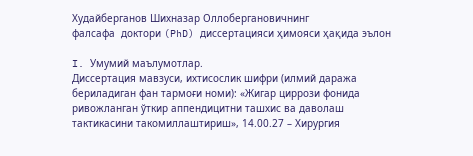Худайберганов Шихназар Оллобергановичнинг
фалсафа  доктори (PhD) диссертацияси ҳимояси ҳақида эълон

I. Умумий маълумотлар.
Диссертация мавзуси, ихтисослик шифри (илмий даража бериладиган фан тармоғи номи): «Жигар циррози фонида ривожланган ўткир аппендицитни ташхис ва даволаш тактикасини такомиллаштириш», 14.00.27 – Хирургия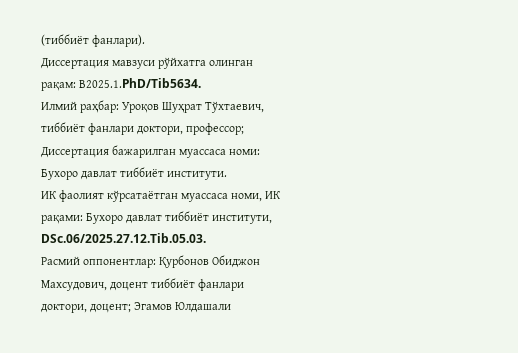(тиббиёт фанлари).
Диссертация мавзуси рўйхатга олинган рақам: В2025.1.PhD/Tib5634.
Илмий раҳбар: Уроқов Шуҳрат Тўхтаевич, тиббиёт фанлари доктори, профессор;
Диссертация бажарилган муассаса номи: Бухоро давлат тиббиёт институти.
ИК фаолият кўрсатаётган муассаса номи, ИК рақами: Бухоро давлат тиббиёт институти, DSc.06/2025.27.12.Tib.05.03.
Расмий оппонентлар: Қурбонов Обиджон Махсудович, доцент тиббиёт фанлари доктори, доцент; Эгамов Юлдашали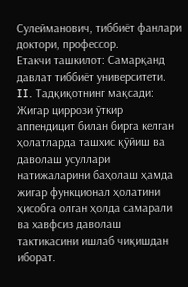Сулейманович, тиббиёт фанлари доктори, профессор.
Етакчи ташкилот: Самарқанд давлат тиббиёт университети.
II. Тадқиқотнинг мақсади: Жигар циррози ўткир аппендицит билан бирга келган ҳолатларда ташхис қўйиш ва даволаш усуллари натижаларини баҳолаш ҳамда жигар функционал ҳолатини ҳисобга олган ҳолда самарали ва хавфсиз даволаш тактикасини ишлаб чиқишдан иборат.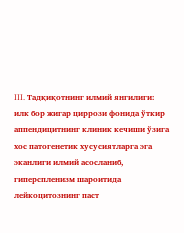III. Тадқиқотнинг илмий янгилиги:
илк бор жигар циррози фонида ўткир аппендицитнинг клиник кечиши ўзига хос патогенетик хусусиятларга эга эканлиги илмий асосланиб, гиперспленизм шароитида лейкоцитознинг паст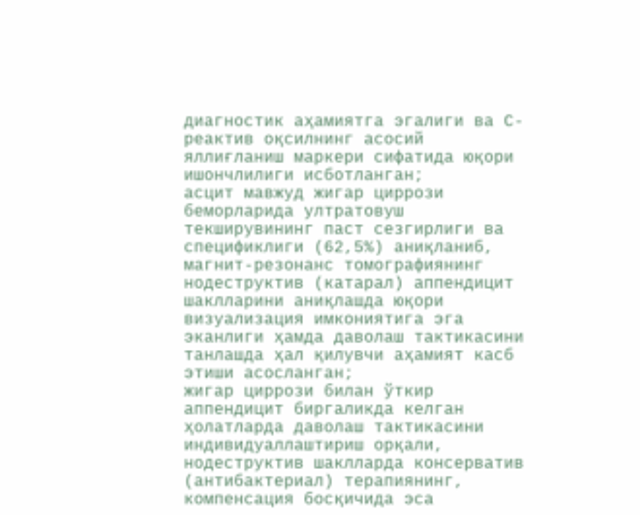диагностик аҳамиятга эгалиги ва С-реактив оқсилнинг асосий яллиғланиш маркери сифатида юқори ишончлилиги исботланган;
асцит мавжуд жигар циррози беморларида ултратовуш текширувининг паст сезгирлиги ва спецификлиги (62,5%) аниқланиб, магнит-резонанс томографиянинг нодеструктив (катарал) аппендицит шаклларини аниқлашда юқори визуализация имкониятига эга эканлиги ҳамда даволаш тактикасини танлашда ҳал қилувчи аҳамият касб этиши асосланган;
жигар циррози билан ўткир аппендицит биргаликда келган ҳолатларда даволаш тактикасини индивидуаллаштириш орқали, нодеструктив шаклларда консерватив (антибактериал) терапиянинг, компенсация босқичида эса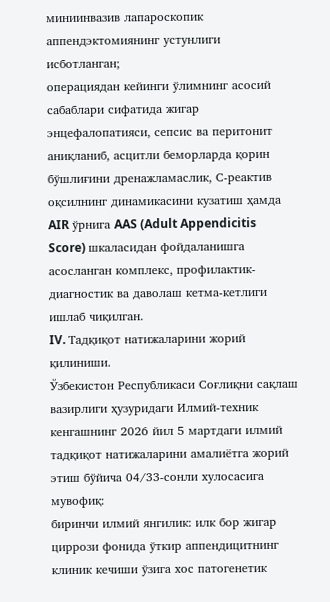миниинвазив лапароскопик аппендэктомиянинг устунлиги исботланган;
операциядан кейинги ўлимнинг асосий сабаблари сифатида жигар энцефалопатияси, сепсис ва перитонит аниқланиб, асцитли беморларда қорин бўшлиғини дренажламаслик, С-реактив оқсилнинг динамикасини кузатиш ҳамда AIR ўрнига AAS (Adult Appendicitis Score) шкаласидан фойдаланишга асосланган комплекс, профилактик-диагностик ва даволаш кетма-кетлиги ишлаб чиқилган.
IV. Тадқиқот натижаларини жорий қилиниши.
Ўзбекистон Республикаси Соғлиқни сақлаш вазирлиги ҳузуридаги Илмий-техник кенгашнинг 2026 йил 5 мартдаги илмий тадқиқот натижаларини амалиётга жорий этиш бўйича 04/33-сонли хулосасига мувофиқ:
биринчи илмий янгилик: илк бор жигар циррози фонида ўткир аппендицитнинг клиник кечиши ўзига хос патогенетик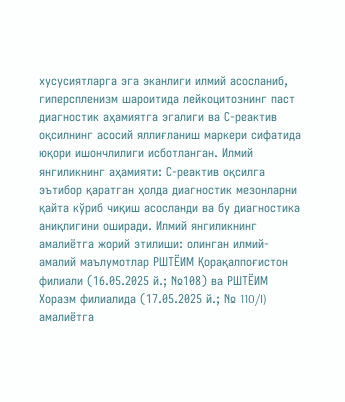хусусиятларга эга эканлиги илмий асосланиб, гиперспленизм шароитида лейкоцитознинг паст диагностик аҳамиятга эгалиги ва С-реактив оқсилнинг асосий яллиғланиш маркери сифатида юқори ишончлилиги исботланган. Илмий янгиликнинг аҳамияти: С-реактив оқсилга эътибор қаратган ҳолда диагностик мезонларни қайта кўриб чиқиш асосланди ва бу диагностика аниқлигини оширади. Илмий янгиликнинг амалиётга жорий этилиши: олинган илмий-амалий маълумотлар РШТЁИМ Қорақалпоғистон филиали (16.05.2025 й.; №108) ва РШТЁИМ Хоразм филиалида (17.05.2025 й.; № 110/I) амалиётга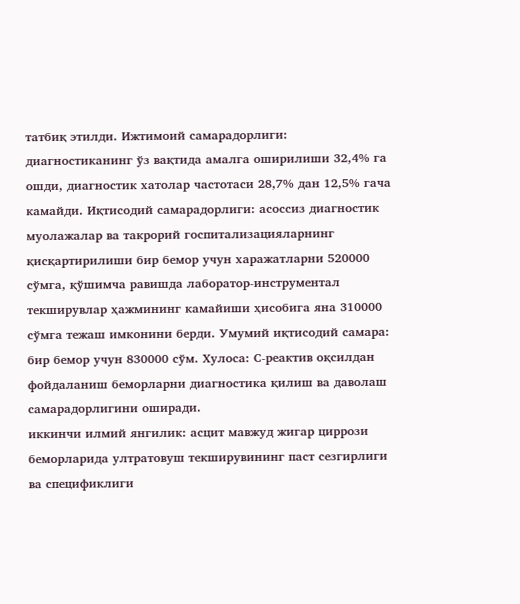татбиқ этилди. Ижтимоий самарадорлиги: диагностиканинг ўз вақтида амалга оширилиши 32,4% га ошди, диагностик хатолар частотаси 28,7% дан 12,5% гача камайди. Иқтисодий самарадорлиги: асоссиз диагностик муолажалар ва такрорий госпитализацияларнинг қисқартирилиши бир бемор учун харажатларни 520000 сўмга, қўшимча равишда лаборатор-инструментал текширувлар ҳажмининг камайиши ҳисобига яна 310000 сўмга тежаш имконини берди. Умумий иқтисодий самара: бир бемор учун 830000 сўм. Хулоса: С-реактив оқсилдан фойдаланиш беморларни диагностика қилиш ва даволаш самарадорлигини оширади.
иккинчи илмий янгилик: асцит мавжуд жигар циррози беморларида ултратовуш текширувининг паст сезгирлиги ва спецификлиги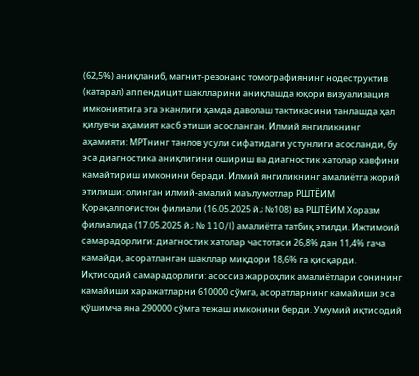(62,5%) аниқланиб, магнит-резонанс томографиянинг нодеструктив (катарал) аппендицит шаклларини аниқлашда юқори визуализация имкониятига эга эканлиги ҳамда даволаш тактикасини танлашда ҳал қилувчи аҳамият касб этиши асосланган. Илмий янгиликнинг аҳамияти: МРТнинг танлов усули сифатидаги устунлиги асосланди, бу эса диагностика аниқлигини ошириш ва диагностик хатолар хавфини камайтириш имконини беради. Илмий янгиликнинг амалиётга жорий этилиши: олинган илмий-амалий маълумотлар РШТЁИМ Қорақалпоғистон филиали (16.05.2025 й.; №108) ва РШТЁИМ Хоразм филиалида (17.05.2025 й.; № 110/I) амалиётга татбиқ этилди. Ижтимоий самарадорлиги: диагностик хатолар частотаси 26,8% дан 11,4% гача камайди, асоратланган шакллар миқдори 18,6% га қисқарди. Иқтисодий самарадорлиги: асоссиз жарроҳлик амалиётлари сонининг камайиши харажатларни 610000 сўмга, асоратларнинг камайиши эса қўшимча яна 290000 сўмга тежаш имконини берди. Умумий иқтисодий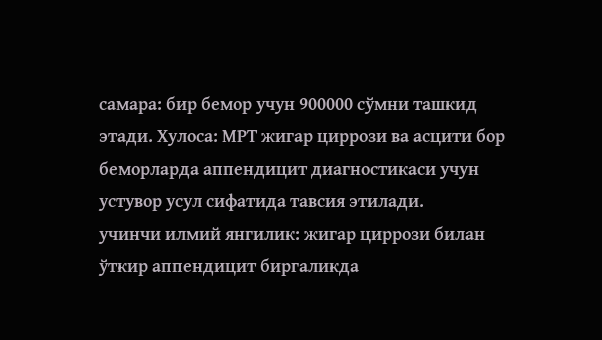самара: бир бемор учун 900000 сўмни ташкид этади. Хулоса: МРТ жигар циррози ва асцити бор беморларда аппендицит диагностикаси учун устувор усул сифатида тавсия этилади.
учинчи илмий янгилик: жигар циррози билан ўткир аппендицит биргаликда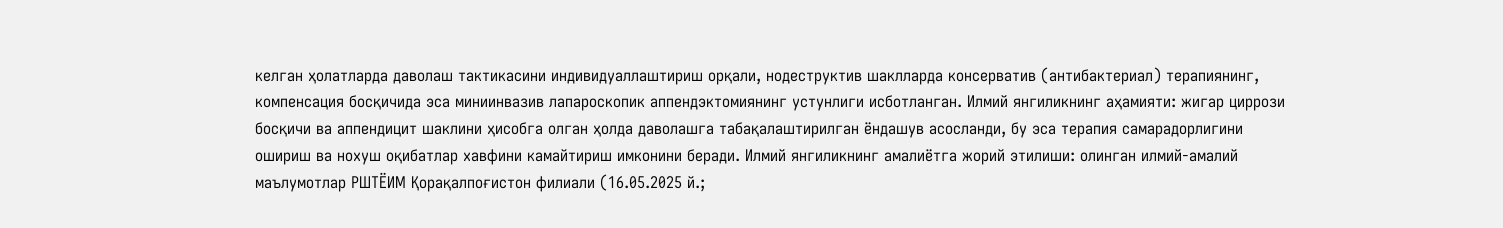келган ҳолатларда даволаш тактикасини индивидуаллаштириш орқали, нодеструктив шаклларда консерватив (антибактериал) терапиянинг, компенсация босқичида эса миниинвазив лапароскопик аппендэктомиянинг устунлиги исботланган. Илмий янгиликнинг аҳамияти: жигар циррози босқичи ва аппендицит шаклини ҳисобга олган ҳолда даволашга табақалаштирилган ёндашув асосланди, бу эса терапия самарадорлигини ошириш ва нохуш оқибатлар хавфини камайтириш имконини беради. Илмий янгиликнинг амалиётга жорий этилиши: олинган илмий-амалий маълумотлар РШТЁИМ Қорақалпоғистон филиали (16.05.2025 й.;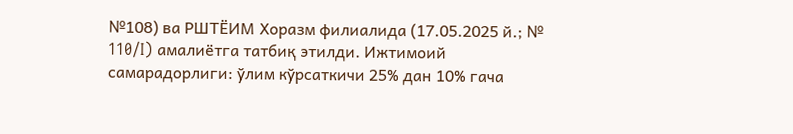№108) ва РШТЁИМ Хоразм филиалида (17.05.2025 й.; № 110/I) амалиётга татбиқ этилди. Ижтимоий самарадорлиги: ўлим кўрсаткичи 25% дан 10% гача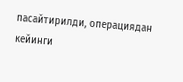пасайтирилди, операциядан кейинги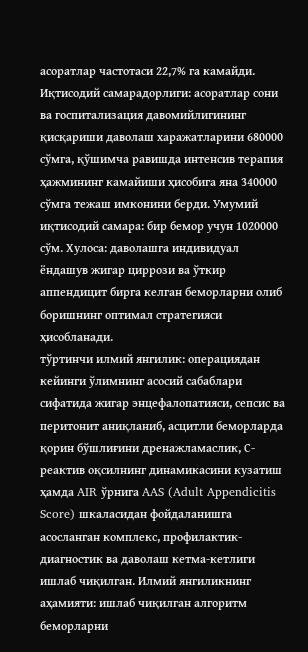асоратлар частотаси 22,7% га камайди. Иқтисодий самарадорлиги: асоратлар сони ва госпитализация давомийлигининг қисқариши даволаш харажатларини 680000 сўмга, қўшимча равишда интенсив терапия ҳажмининг камайиши ҳисобига яна 340000 сўмга тежаш имконини берди. Умумий иқтисодий самара: бир бемор учун 1020000 сўм. Хулоса: даволашга индивидуал ёндашув жигар циррози ва ўткир аппендицит бирга келган беморларни олиб боришнинг оптимал стратегияси ҳисобланади.
тўртинчи илмий янгилик: операциядан кейинги ўлимнинг асосий сабаблари сифатида жигар энцефалопатияси, сепсис ва перитонит аниқланиб, асцитли беморларда қорин бўшлиғини дренажламаслик, С-реактив оқсилнинг динамикасини кузатиш ҳамда AIR ўрнига AAS (Adult Appendicitis Score) шкаласидан фойдаланишга асосланган комплекс, профилактик-диагностик ва даволаш кетма-кетлиги ишлаб чиқилган. Илмий янгиликнинг аҳамияти: ишлаб чиқилган алгоритм беморларни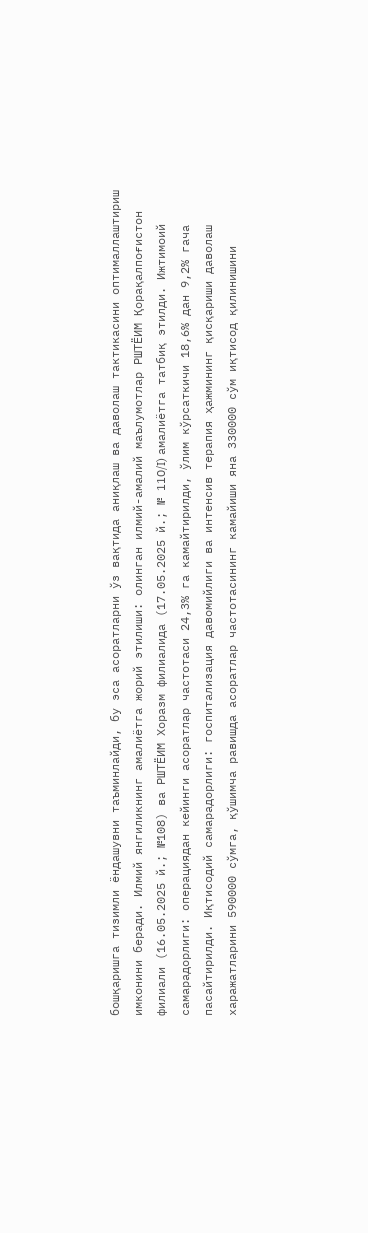бошқаришга тизимли ёндашувни таъминлайди, бу эса асоратларни ўз вақтида аниқлаш ва даволаш тактикасини оптималлаштириш имконини беради. Илмий янгиликнинг амалиётга жорий этилиши: олинган илмий-амалий маълумотлар РШТЁИМ Қорақалпоғистон филиали (16.05.2025 й.; №108) ва РШТЁИМ Хоразм филиалида (17.05.2025 й.; № 110/I) амалиётга татбиқ этилди. Ижтимоий самарадорлиги: операциядан кейинги асоратлар частотаси 24,3% га камайтирилди, ўлим кўрсаткичи 18,6% дан 9,2% гача пасайтирилди. Иқтисодий самарадорлиги: госпитализация давомийлиги ва интенсив терапия ҳажмининг қисқариши даволаш харажатларини 590000 сўмга, қўшимча равишда асоратлар частотасининг камайиши яна 330000 сўм иқтисод қилинишини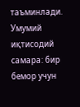таъминлади. Умумий иқтисодий самара: бир бемор учун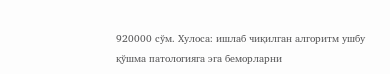920000 сўм. Хулоса: ишлаб чиқилган алгоритм ушбу қўшма патологияга эга беморларни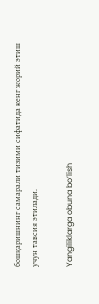бошқаришнинг самарали тизими сифатида кенг жорий этиш учун тавсия этилади.

Yangiliklarga obuna bo‘lish